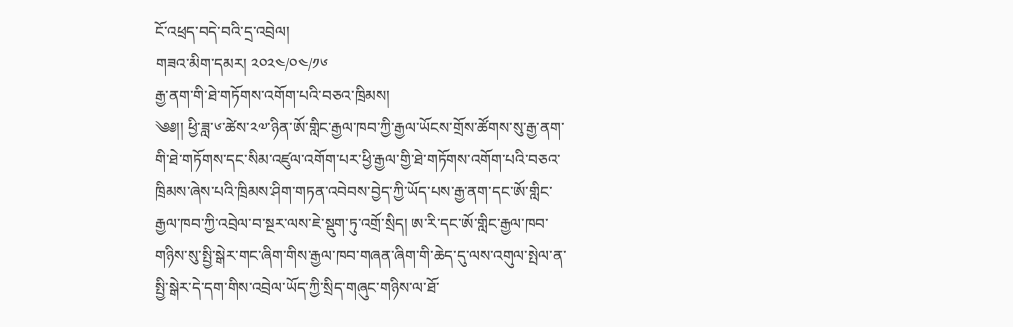ངོ་འཕྲད་བདེ་བའི་དྲ་འབྲེལ།
གཟའ་མིག་དམར། ༢༠༢༤/༠༤/༡༦
རྒྱ་ནག་གི་ཐེ་གཏོགས་འགོག་པའི་བཅའ་ཁྲིམས།
༄༅།། ཕྱི་ཟླ་༦་ཚེས་༢༧་ཉིན་ཨོ་གླིང་རྒྱལ་ཁབ་ཀྱི་རྒྱལ་ཡོངས་གྲོས་ཚོགས་སུ་རྒྱ་ནག་གི་ཐེ་གཏོགས་དང་སིམ་འཛུལ་འགོག་པར་ཕྱི་རྒྱལ་གྱི་ཐེ་གཏོགས་འགོག་པའི་བཅའ་ཁྲིམས་ཞེས་པའི་ཁྲིམས་ཤིག་གཏན་འབེབས་བྱེད་ཀྱི་ཡོད་པས་རྒྱ་ནག་དང་ཨོ་གླིང་རྒྱལ་ཁབ་ཀྱི་འབྲེལ་བ་སྔར་ལས་ཇེ་སྡུག་ཏུ་འགྲོ་སྲིད། ཨ་རི་དང་ཨོ་གླིང་རྒྱལ་ཁབ་གཉིས་སུ་སྤྱི་སྒེར་གང་ཞིག་གིས་རྒྱལ་ཁབ་གཞན་ཞིག་གི་ཆེད་དུ་ལས་འགུལ་སྤེལ་ན་སྤྱི་སྒེར་དེ་དག་གིས་འབྲེལ་ཡོད་ཀྱི་སྲིད་གཞུང་གཉིས་ལ་ཐོ་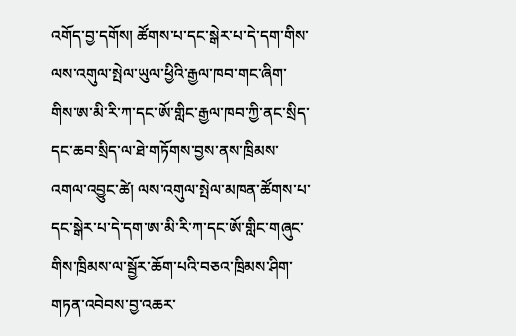འགོད་བྱ་དགོས། ཚོགས་པ་དང་སྒེར་པ་དེ་དག་གིས་ལས་འགུལ་སྤེལ་ཡུལ་ཕྱིའི་རྒྱལ་ཁབ་གང་ཞིག་གིས་ཨ་མི་རི་ཀ་དང་ཨོ་གླིང་རྒྱལ་ཁབ་ཀྱི་ནང་སྲིད་དང་ཆབ་སྲིད་ལ་ཐེ་གཏོགས་བྱས་ནས་ཁྲིམས་འགལ་འབྱུང་ཚེ། ལས་འགུལ་སྤེལ་མཁན་ཚོགས་པ་དང་སྒེར་པ་དེ་དག་ཨ་མི་རི་ཀ་དང་ཨོ་གླིང་གཞུང་གིས་ཁྲིམས་ལ་སྦྱོར་ཆོག་པའི་བཅའ་ཁྲིམས་ཤིག་གཏན་འབེབས་བྱ་འཆར་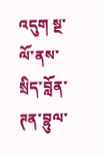འདུག སྔ་ལོ་ནས་སྲིད་བློན་ཊན་བྷུལ་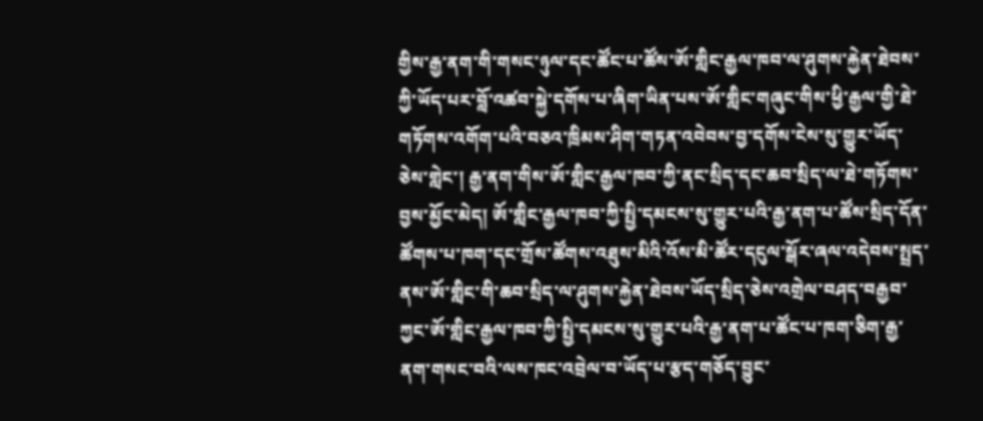གྱིས་རྒྱ་ནག་གི་གསང་ཉུལ་དང་ཚོང་པ་ཚོས་ཨོ་གླིང་རྒྱལ་ཁབ་ལ་ཤུགས་རྐྱེན་ཐེབས་ཀྱི་ཡོད་པར་བློ་འཚབ་སྐྱེ་དགོས་པ་ཞིག་ཡིན་པས་ཨོ་གླིང་གཞུང་གིས་ཕྱི་རྒྱལ་གྱི་ཐེ་གཏོགས་འགོག་པའི་བཅའ་ཁྲིམས་ཤིག་གཏན་འབེབས་བྱ་དགོས་ངེས་སུ་གྱུར་ཡོད་ཅེས་གླེང་། རྒྱ་ནག་གིས་ཨོ་གླིང་རྒྱལ་ཁབ་ཀྱི་ནང་སྲིད་དང་ཆབ་སྲིད་ལ་ཐེ་གཏོགས་བྱས་མྱོང་མེད། ཨོ་གླིང་རྒྱལ་ཁབ་ཀྱི་སྤྱི་དམངས་སུ་གྱུར་པའི་རྒྱ་ནག་པ་ཚོས་སྲིད་དོན་ཚོགས་པ་ཁག་དང་གྲོས་ཚོགས་འཐུས་མིའི་འོས་མི་ཚོར་དངུལ་སྒོར་ཞལ་འདེབས་སྤྲད་ནས་ཨོ་གླིང་གི་ཆབ་སྲིད་ལ་ཤུགས་རྐྱེན་ཐེབས་ཡོད་སྲིད་ཅེས་འགྲེལ་བཤད་བརྒྱབ་ཀྱང་ཨོ་གླིང་རྒྱལ་ཁབ་ཀྱི་སྤྱི་དམངས་སུ་གྱུར་པའི་རྒྱ་ནག་པ་ཚོང་པ་ཁག་ཅིག་རྒྱ་ནག་གསང་བའི་ལས་ཁང་འབྲེལ་བ་ཡོད་པ་རྩད་གཅོད་བྱུང་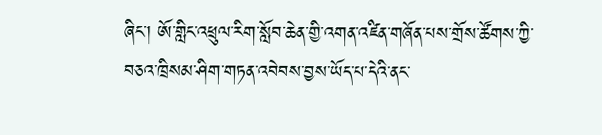ཞིང་། ཨོ་གླིང་འཕྲུལ་རིག་སློབ་ཆེན་གྱི་འགན་འཛིན་གཞོན་པས་གྲོས་ཚོགས་ཀྱི་བཅའ་ཁྲིསམ་ཤིག་གཏན་འབེབས་བྱས་ཡོད་པ་དེའི་ནང་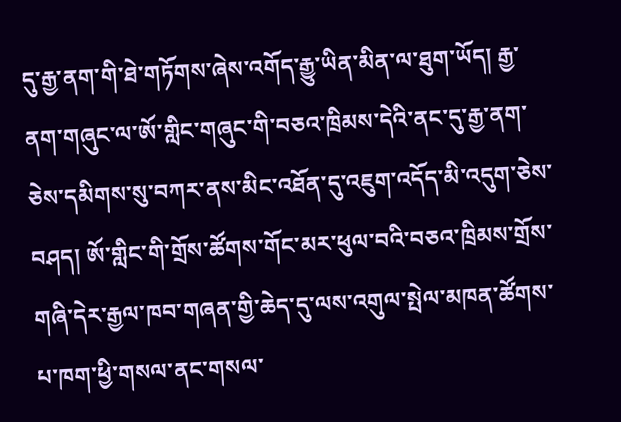དུ་རྒྱ་ནག་གི་ཐེ་གཏོགས་ཞེས་འགོད་རྒྱུ་ཡིན་མིན་ལ་ཐུག་ཡོད། རྒྱ་ནག་གཞུང་ལ་ཨོ་གླིང་གཞུང་གི་བཅའ་ཁྲིམས་དེའི་ནང་དུ་རྒྱ་ནག་ཅེས་དམིགས་སུ་བཀར་ནས་མིང་འཐོན་དུ་འཇུག་འདོད་མི་འདུག་ཅེས་བཤད། ཨོ་གླིང་གི་གྲོས་ཚོགས་གོང་མར་ཕུལ་བའི་བཅའ་ཁྲིམས་གྲོས་གཞི་དེར་རྒྱལ་ཁབ་གཞན་གྱི་ཆེད་དུ་ལས་འགུལ་སྤེལ་མཁན་ཚོགས་པ་ཁག་ཕྱི་གསལ་ནང་གསལ་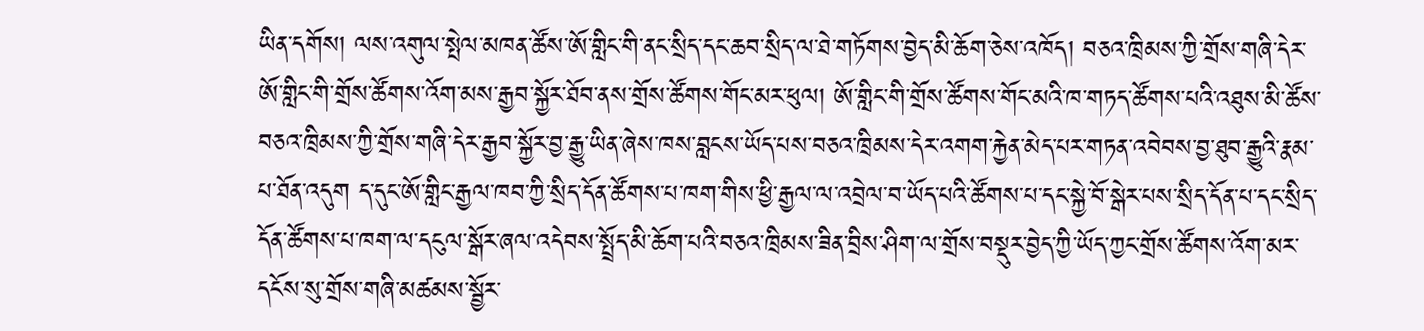ཡིན་དགོས། ལས་འགུལ་སྤེལ་མཁན་ཚོས་ཨོ་གླིང་གི་ནང་སྲིད་དང་ཆབ་སྲིད་ལ་ཐེ་གཏོགས་བྱེད་མི་ཆོག་ཅེས་འཁོད། བཅའ་ཁྲིམས་ཀྱི་གྲོས་གཞི་དེར་ཨོ་གླིང་གི་གྲོས་ཚོགས་འོག་མས་རྒྱབ་སྐྱོར་ཐོབ་ནས་གྲོས་ཚོགས་གོང་མར་ཕུལ། ཨོ་གླིང་གི་གྲོས་ཚོགས་གོང་མའི་ཁ་གཏད་ཚོགས་པའི་འཐུས་མི་ཚོས་བཅའ་ཁྲིམས་ཀྱི་གྲོས་གཞི་དེར་རྒྱབ་སྐྱོར་བྱ་རྒྱུ་ཡིན་ཞེས་ཁས་བླངས་ཡོད་པས་བཅའ་ཁྲིམས་དེར་འགག་རྐྱེན་མེད་པར་གཏན་འབེབས་བྱ་ཐུབ་རྒྱུའི་རྣམ་པ་ཐོན་འདུག ད་དུང་ཨོ་གླིང་རྒྱལ་ཁབ་ཀྱི་སྲིད་དོན་ཚོགས་པ་ཁག་གིས་ཕྱི་རྒྱལ་ལ་འབྲེལ་བ་ཡོད་པའི་ཚོགས་པ་དང་སྐྱེ་བོ་སྒེར་པས་སྲིད་དོན་པ་དང་སྲིད་དོན་ཚོགས་པ་ཁག་ལ་དངུལ་སྒོར་ཞལ་འདེབས་སྤྲོད་མི་ཆོག་པའི་བཅའ་ཁྲིམས་ཟིན་བྲིས་ཤིག་ལ་གྲོས་བསྡུར་བྱེད་ཀྱི་ཡོད་ཀྱང་གྲོས་ཚོགས་འོག་མར་དངོས་སུ་གྲོས་གཞི་མཚམས་སྦྱོར་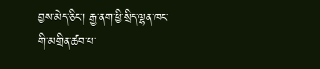བྱས་མེད་ཅིང་། རྒྱ་ནག་ཕྱི་སྲིད་ལྷན་ཁང་གི་མགྲིན་ཚབ་པ་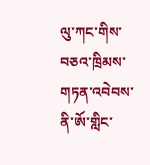ལུ་ཀང་གིས་བཅའ་ཁྲིམས་གཏན་འབེབས་ནི་ཨོ་གླིང་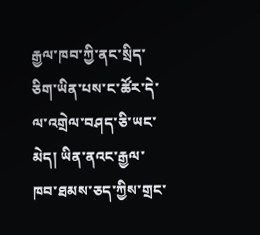རྒྱལ་ཁབ་ཀྱི་ནང་སྲིད་ཅིག་ཡིན་པས་ང་ཚོར་དེ་ལ་འགྲེལ་བཤད་ཅི་ཡང་མེད། ཡིན་ནའང་རྒྱལ་ཁབ་ཐམས་ཅད་ཀྱིས་གྲང་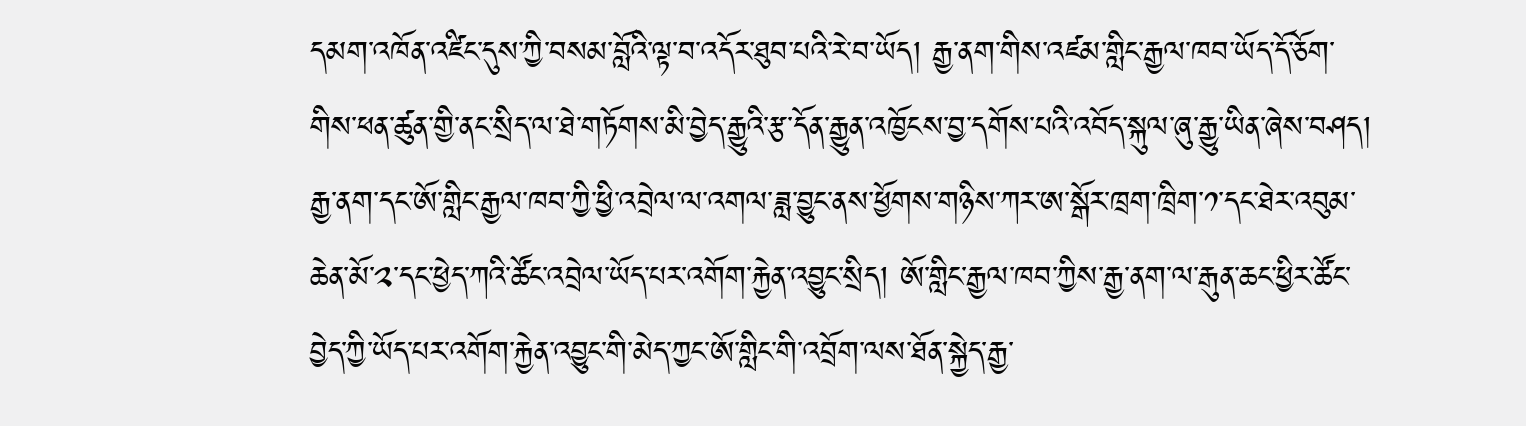དམག་འཁོན་འཛིང་དུས་ཀྱི་བསམ་བློའི་ལྟ་བ་འདོར་ཐུབ་པའི་རེ་བ་ཡོད། རྒྱ་ནག་གིས་འཛམ་གླིང་རྒྱལ་ཁབ་ཡོད་དོ་ཅོག་གིས་ཕན་ཚུན་གྱི་ནང་སྲིད་ལ་ཐེ་གཏོགས་མི་བྱེད་རྒྱུའི་རྩ་དོན་རྒྱུན་འཁྱོངས་བྱ་དགོས་པའི་འབོད་སྐུལ་ཞུ་རྒྱུ་ཡིན་ཞེས་བཤད། རྒྱ་ནག་དང་ཨོ་གླིང་རྒྱལ་ཁབ་ཀྱི་ཕྱི་འབྲེལ་ལ་འགལ་ཟླ་བྱུང་ནས་ཕྱོགས་གཉིས་ཀར་ཨ་སྒོར་ཁྲག་ཁྲིག་༡་དང་ཐེར་འབུམ་ཆེན་མོ་༢་དང་ཕྱེད་ཀའི་ཚོང་འབྲེལ་ཡོད་པར་འགོག་རྐྱེན་འབྱུང་སྲིད། ཨོ་གླིང་རྒྱལ་ཁབ་ཀྱིས་རྒྱ་ནག་ལ་རྒུན་ཆང་ཕྱིར་ཚོང་བྱེད་ཀྱི་ཡོད་པར་འགོག་རྐྱེན་འབྱུང་གི་མེད་ཀྱང་ཨོ་གླིང་གི་འབྲོག་ལས་ཐོན་སྐྱེད་རྒྱ་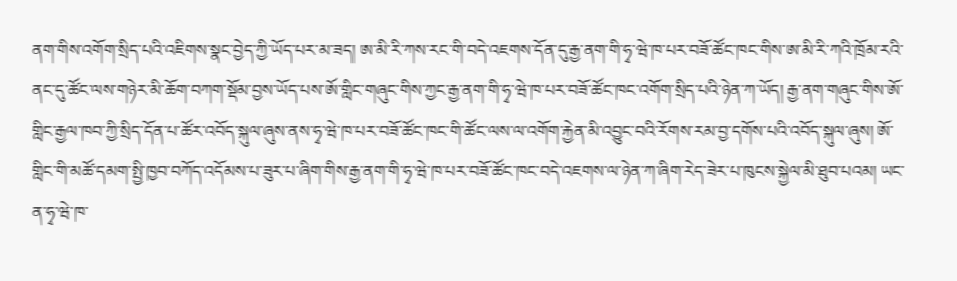ནག་གིས་འགོག་སྲིད་པའི་འཇིགས་སྣང་བྱེད་ཀྱི་ཡོད་པར་མ་ཟད། ཨ་མི་རི་ཀས་རང་གི་བདེ་འཇགས་དོན་དུ་རྒྱ་ནག་གི་ཧྭ་ཝེ་ཁ་པར་བཟོ་ཚོང་ཁང་གིས་ཨ་མི་རི་ཀའི་ཁྲོམ་རའི་ནང་དུ་ཚོང་ལས་གཉེར་མི་ཆོག་བཀག་སྡོམ་བྱས་ཡོད་པས་ཨོ་གླིང་གཞུང་གིས་ཀྱང་རྒྱ་ནག་གི་ཧྭ་ཝེ་ཁ་པར་བཟོ་ཚོང་ཁང་འགོག་སྲིད་པའི་ཉེན་ཀ་ཡོད། རྒྱ་ནག་གཞུང་གིས་ཨོ་གླིང་རྒྱལ་ཁབ་ཀྱི་སྲིད་དོན་པ་ཚོར་འབོད་སྐུལ་ཞུས་ནས་ཧྭ་ཝེ་ཁ་པར་བཟོ་ཚོང་ཁང་གི་ཚོང་ལས་ལ་འགོག་རྐྱེན་མི་འབྱུང་བའི་རོགས་རམ་བྱ་དགོས་པའི་འབོད་སྐུལ་ཞུས། ཨོ་གླིང་གི་མཚོ་དམག་སྤྱི་ཁྱབ་བཀོད་འདོམས་པ་ཟུར་པ་ཞིག་གིས་རྒྱ་ནག་གི་ཧྭ་ཝེ་ཁ་པར་བཟོ་ཚོང་ཁང་བདེ་འཇགས་ལ་ཉེན་ཀ་ཞིག་རེད་ཟེར་པ་ཁུངས་སྐྱེལ་མི་ཐུབ་པའམ། ཡང་ན་ཧྭ་ཝེ་ཁ་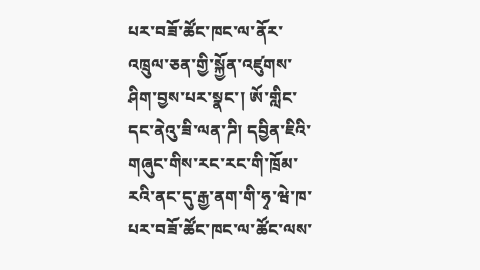པར་བཟོ་ཚོང་ཁང་ལ་ནོར་འཁྲུལ་ཅན་གྱི་སྐྱོན་འཛུགས་ཤིག་བྱས་པར་སྣང་། ཨོ་གླིང་དང་ནེའུ་ཟི་ལན་ཌི། དབྱིན་ཇིའི་གཞུང་གིས་རང་རང་གི་ཁྲོམ་རའི་ནང་དུ་རྒྱ་ནག་གི་ཧྭ་ཝེ་ཁ་པར་བཟོ་ཚོང་ཁང་ལ་ཚོང་ལས་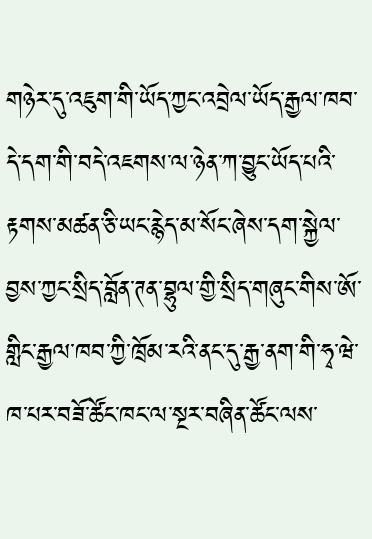གཉེར་དུ་འཇུག་གི་ཡོད་ཀྱང་འབྲེལ་ཡོད་རྒྱལ་ཁབ་དེ་དག་གི་བདེ་འཇགས་ལ་ཉེན་ཀ་བྱུང་ཡོད་པའི་རྟགས་མཚན་ཅི་ཡང་རྙེད་མ་སོང་ཞེས་དག་སྐྱེལ་བྱས་ཀྱང་སྲིད་བློན་ཊན་བྷུལ་གྱི་སྲིད་གཞུང་གིས་ཨོ་གླིང་རྒྱལ་ཁབ་ཀྱི་ཁྲོམ་རའི་ནང་དུ་རྒྱ་ནག་གི་ཧྭ་ཝེ་ཁ་པར་བཟོ་ཚོང་ཁང་ལ་སྔར་བཞིན་ཚོང་ལས་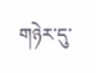གཉེར་དུ་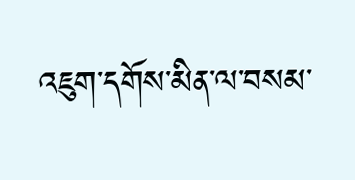འཇུག་དགོས་མིན་ལ་བསམ་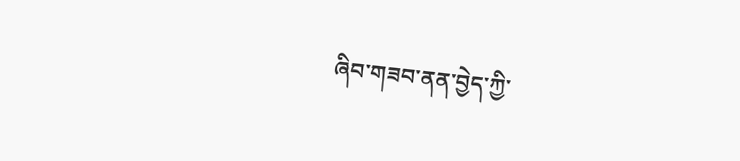ཞིབ་གཟབ་ནན་བྱེད་ཀྱི་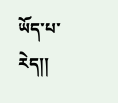ཡོད་པ་རེད།།